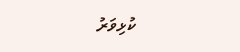ކުޅިވަރު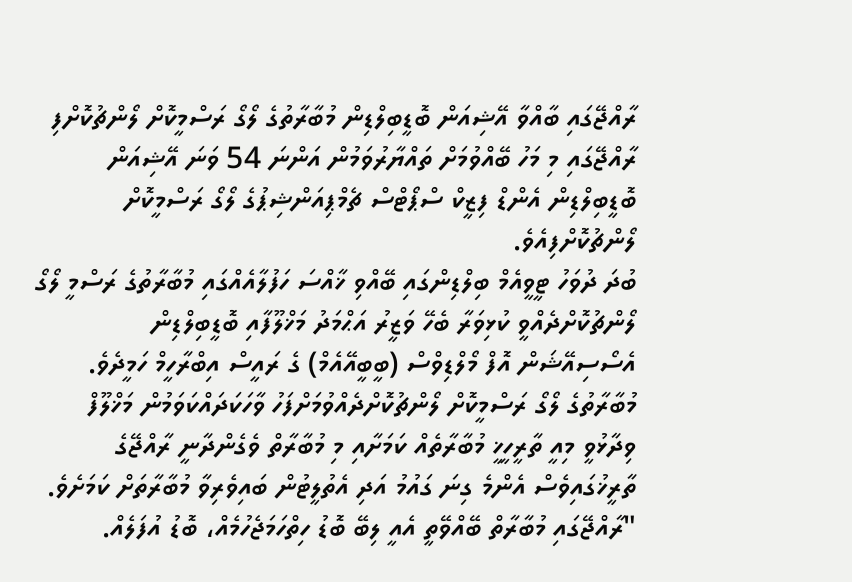ރާއްޖޭގައި ބާއްވާ އޭޝިއަން ބޮޑީބިލްޑިން މުބާރާތުގެ ލޯގޯ ރަސްމީކޮށް ލޯންޗުކޮށްފި
ރާއްޖޭގައި މި މަހު ބޭއްވުމަށް ތައްޔާރުވަމުން އަންނަ 54 ވަނަ އޭޝިއަން ބޮޑީބިލްޑިން އެންޑް ފިޒީކް ސްޕޯޓްސް ޗެމްޕިއަންޝިޕުގެ ލޯގޯ ރަސްމީކޮށް ލޯންޗުކޮށްފިއެވެ.
ބުދަ ދުވަހު ޓީވީއެމް ބިލްޑިންގައި ބޭއްވި ޚާއްސަ ހަފުލާއެއްގައި މުބާރާތުގެ ރަސްމީ ލޯގޯ ލޯންޗުކޮށްދެއްވީ ކުޅިވަރާ ބެހޭ ވަޒީރު އަޙްމަދު މަޚްލޫފާއި ބޮޑީބިލްޑިން އެސޯސިއޭޝަން އޮފް މޯލްޑިވްސް (ބީބީއޭއެމް) ގެ ރައީސް އިބްރާހީމް ހަމީދެވެ.
މުބާރާތުގެ ލޯގޯ ރަސްމީކޮށް ލޯންޗުކޮށްދެއްވުމަށްފަހު ވާހަކަދައްކަވަމުން މަޚްލޫފް ވިދާޅުވީ މިއީ ތާރީހީޚީ މުބާރާތެއް ކަމަށާއި މި މުބާރާތް ވެގެންދާނީ ރާއްޖޭގެ ތާރީޚުގައިވެސް އެންމެ ގިނަ ގައުމު އަދި އެތުލީޓުން ބައިވެރިވާ މުބާރާތަށް ކަމަށެވެ.
"ރާއްޖޭގައި މުބާރާތް ބޭއްވޭތީ އެއީ ލިބޭ ބޮޑު ހިތްހަމަޖެހުމެއް، ބޮޑު އުފަލެއް.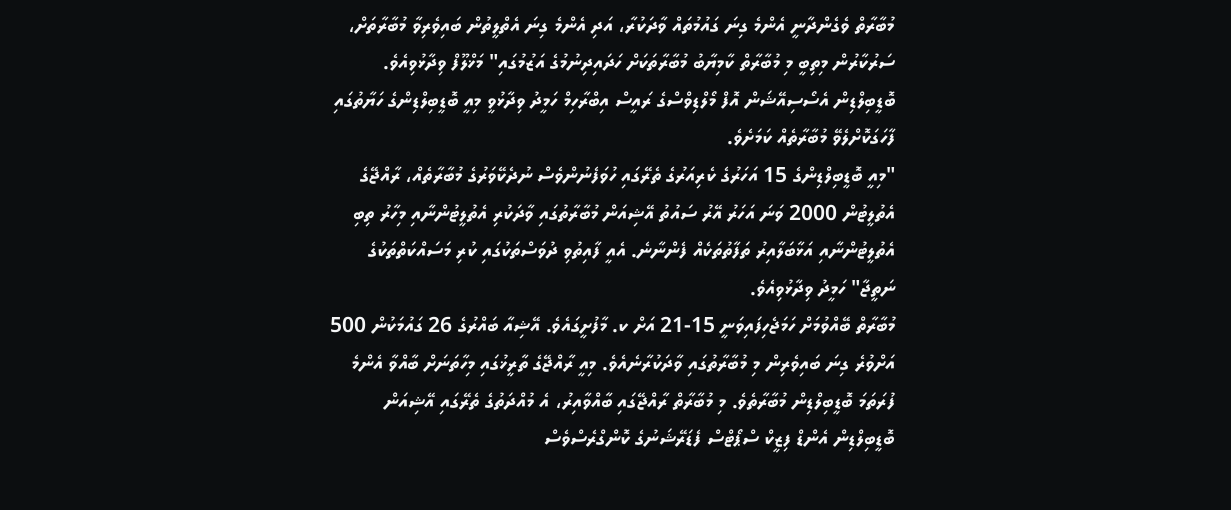މުބާރާތް ވެގެންދާނީ އެންމެ ގިނަ ގައުމުތައް ވާދަކުރާ، އަދި އެންމެ ގިނަ އެތްލީތުން ބައިވެރިވާ މުބާރާތަށް، ސަރުކާރުން މިތިބީ މި މުބާރާތް ކާމިޔާބު މުބާރާތަކަށް ހަދައިދިނުމުގެ އަޒުމުގައި" މަޚްލޫފް ވިދާޅުވިއެވެ.
ބޮޑީބިލްޑިން އެސޯސިއޭޝަން އޮފް މޯލްޑިވްސްގެ ރައީސް އިބްރާހިމް ހަމީދު ވިދާޅުވީ މިއީ ބޮޑީބިލްޑިންގެ ހަޔާތުގައި ފާހަގަކޮށްލެވޭ މުބާރާތެއް ކަމަށެވެ.
"މިއީ ބޮޑީބިލްޑިންގެ 15 އަހަރުގެ ކެރިއަރުގެ ތެރޭގައި ހުވަފެނުންވެސް ނުދެކޭވަރުގެ މުބާރާތެއް، ރާއްޖޭގެ އެތުލީޓުން 2000 ވަނަ އަހަރު އޭރު ސައުތު އޭޝިއަން މުބާރާތުގައި ވާދަކުރި އެތުލީޓުންނާއި މިހާރު ތިބި އެތުލީޓުންނާއި އަޅާބަލާއިރު ތަފާތުތަކެއް ފެންނާނެ. އެއީ ފާއިތުވި ދުވަސްތަކުގައި ކުރި މަސައްކަތްތަކުގެ ނަތީޖާ" ހަމީދު ވިދާޅުވިއެވެ.
މުބާރާތް ބޭއްވުމަށް ހަމަޖެހިފައިވަނީ 15-21 އަށް ކ. މާފުށީގައެވެ. އޭޝިއާ ބައްރުގެ 26 ގައުމަކުން 500 އަށްވުރެ ގިނަ ބައިވެރިން މި މުބާރާތުގައި ވާދަކުރާނެއެވެ. މިއީ ރާއްޖޭގެ ތާރީޚުގައި މިހާތަނަށް ބާއްވާ އެންމެ ފުރަތަމަ ބޮޑީބިލްޑިން މުބާރާތެވެ. މި މުބާރާތް ރާއްޖޭގައި ބާއްވާއިރު، އެ މުއްދަތުގެ ތެރޭގައި އޭޝިއަން ބޮޑީބިލްޑިން އެންޑް ފިޒީކް ސްޕޯޓްސް ފެޑަރޭޝަނުގެ ކޮންގްރެސްވެސް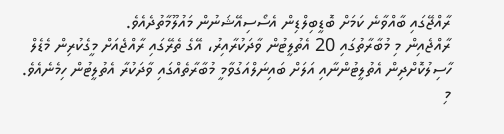ރާއްޖޭގައި ބާއްވާނެ ކަމަށް ބޮޑީބިލްޑިން އެސޯސިއޭޝަނުން މައުލޫމާތުދެއެވެ.
ރާއްޖެއިން މި މުބާރާތުގައި 20 އެތުލީޓުން ވާދަކުރާއިރު، އޭގެ ތެރޭގައި ރާއްޖެއަށް މީގެކުރިން މެޑެލް ހާސިލުކޮށްދިން އެތުލީޓުންނާއި އަލަށް ބައިނަލްއަގުވާމީ މުބާރާތެއްގައި ވާދަކުރާ އެތުލީޓުން ހިމެނެއެވެ.
މި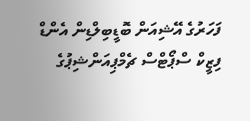ފަހަރުގެ އޭޝިއަން ބޮޑީބިލްޑިން އެންޑް ފިޒީކް ސްޕޯޓްސް ޗެމްޕިއަންޝިޕުގެ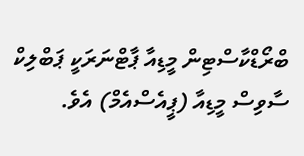ބްރޯޑްކާސްޓިން މީޑިއާ ޕާޓްނަރަކީ ޕަބްލިކް ސާވިސް މީޑިއާ (ޕީއެސްއެމް) އެވެ.